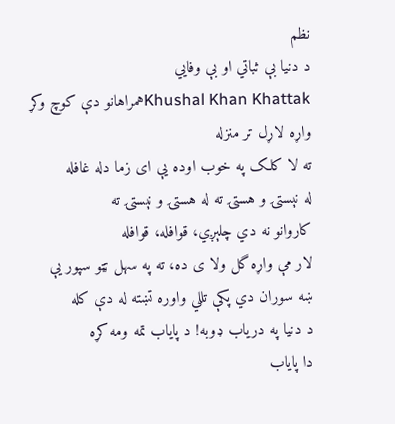نظم
د دنيا بې ثباتي او بې وفايي
Khushal Khan Khattakهمراهانو دې کوچ وکړ واړه لاړل تر منزله
ته لا کلک په خوب اوده يې ای زما دله غافله
له نېستۍ و هستۍ ته له هستۍ و نېستۍ ته
کاروانو نه دي چلېږي، قوافله، قوافله
لار مې واړه گل ولا ی ده، ته په سهل ټټو سپور يې
ښه سوران دي پکې تللي واوره تښته له دې کله
د دنيا په درياب ډوبه! د پاياب تمه ومه کړه
دا پاياب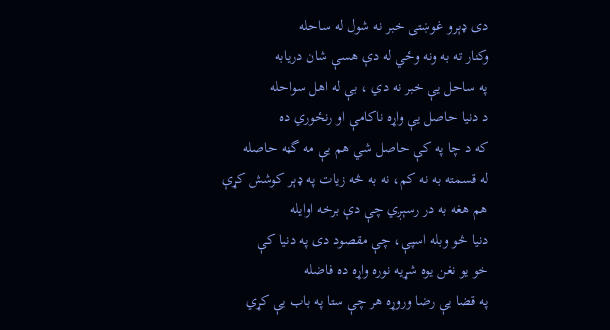دی ډېرو غوښتی خبر نه شول له ساحله
وکنار ته به ونه وځي له دې هسې شان دريابه
په ساحل يې خبر نه دي ، بې له اهل سواحله
د دنيا حاصل يې واړه ناکامې او رنځوري ده
که د چا په کې حاصل شي هم يې مه گڼه حاصله
له قسمته به نه کم، نه به څه زيات په ډېر کوشش کړې
هم هغه به در رسېږي چې دې برخه اوايله
دنيا څو وبله اسپې، چې مقصود دی په دنيا کې
خو يو نغن يوه شړيه نوره واړه ده فاضله
په قضا يې رضا وروړه هر چې ستا په باب يې کړي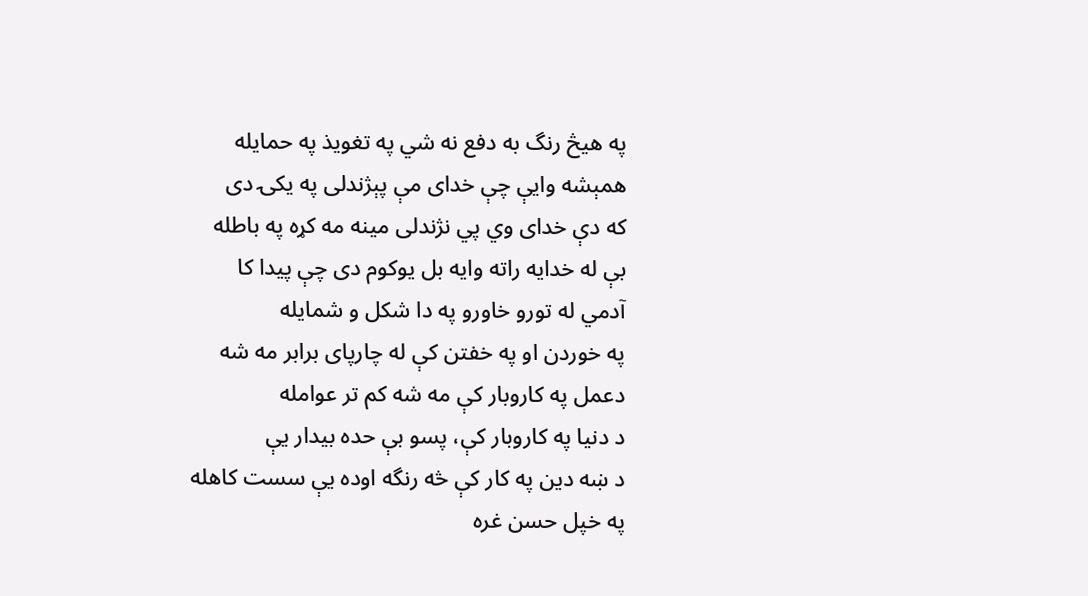په هيڅ رنگ به دفع نه شي په تغويذ په حمايله
همېشه وايې چې خدای مې پېژندلی په يکۍ دی
که دې خدای وي پي نژندلی مينه مه کړه په باطله
بې له خدايه راته وايه بل يوکوم دی چې پيدا کا
آدمي له تورو خاورو په دا شکل و شمايله
په خوردن او په خفتن کې له چارپای برابر مه شه
دعمل په کاروبار کې مه شه کم تر عوامله
د دنيا په کاروبار کې، پسو بې حده بيدار يې
د ښه دين په کار کې څه رنگه اوده يې سست کاهله
په خپل حسن غره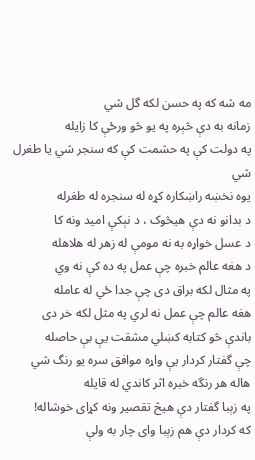مه شه که په حسن لکه گل شي
زمانه به دې څېره په يو څو ورځې کا زايله
په دولت کې په حشمت کې که سنجر شي يا طغرل شي
يوه نخښه راښکاره کړه له سنجره له طغرله
د بدانو نه دې هيڅوک ، د نېکې اميد ونه کا
د عسل خواړه به نه مومې له زهر له هلاهله
د هغه عالم خبره چې عمل په ده کې نه وي
په مثال لکه براق دی چې جدا ځي له عامله
هغه عالم چې عمل نه لري په مثل لکه خر دی
باندې څو کتابه کښلي مشقت يې بې حاصله
چې گفتار کردار يې واړه موافق سره يو رنگ شي
هاله هر رنگه خبره اثر کاندي له قايله
په زېبا گفتار دې هيڅ تقصير ونه کړای خوشاله!
که کردار دې هم زېبا وای چار به ولې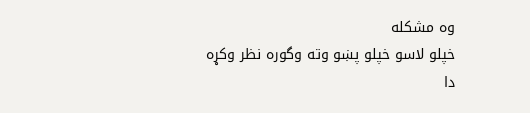وه مشکله
خپلو لاسو خپلو پښو وته وگوره نظر وکړه
دا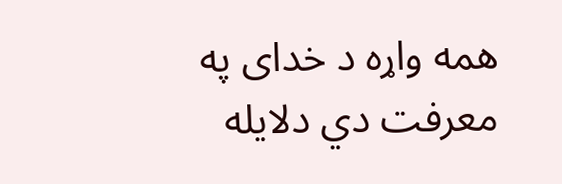همه واړه د خدای په معرفت دي دلايله